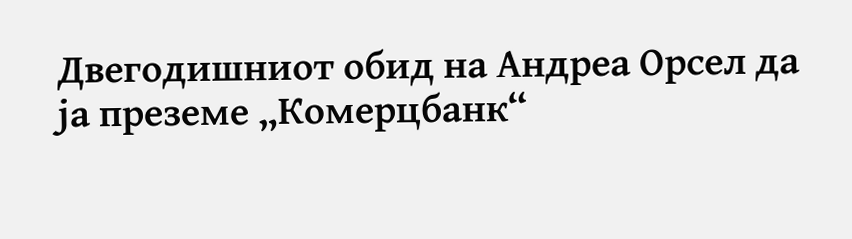Двегодишниот обид на Андреа Орсел да ја преземе „Комерцбанк“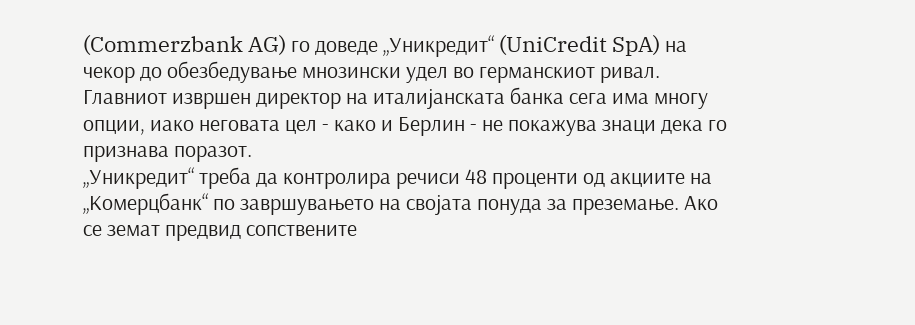(Commerzbank AG) го доведе „Уникредит“ (UniCredit SpA) на чекор до обезбедување мнозински удел во германскиот ривал. Главниот извршен директор на италијанската банка сега има многу опции, иако неговата цел - како и Берлин - не покажува знаци дека го признава поразот.
„Уникредит“ треба да контролира речиси 48 проценти од акциите на „Комерцбанк“ по завршувањето на својата понуда за преземање. Ако се земат предвид сопствените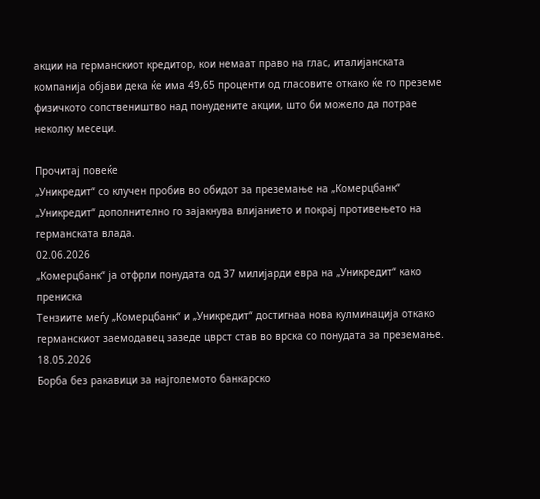акции на германскиот кредитор, кои немаат право на глас, италијанската компанија објави дека ќе има 49,65 проценти од гласовите откако ќе го преземе физичкото сопствеништво над понудените акции, што би можело да потрае неколку месеци.

Прочитај повеќе
„Уникредит“ со клучен пробив во обидот за преземање на „Комерцбанк“
„Уникредит“ дополнително го зајакнува влијанието и покрај противењето на германската влада.
02.06.2026
„Комерцбанк“ ја отфрли понудата од 37 милијарди евра на „Уникредит“ како прениска
Тензиите меѓу „Комерцбанк“ и „Уникредит“ достигнаа нова кулминација откако германскиот заемодавец зазеде цврст став во врска со понудата за преземање.
18.05.2026
Борба без ракавици за најголемото банкарско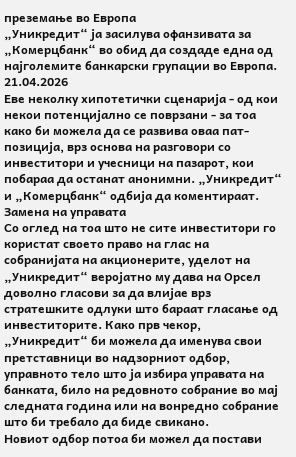преземање во Европа
„Уникредит“ ја засилува офанзивата за „Комерцбанк“ во обид да создаде една од најголемите банкарски групации во Европа.
21.04.2026
Еве неколку хипотетички сценарија - од кои некои потенцијално се поврзани - за тоа како би можела да се развива оваа пат-позиција, врз основа на разговори со инвеститори и учесници на пазарот, кои побараа да останат анонимни. „Уникредит“ и „Комерцбанк“ одбија да коментираат.
Замена на управата
Со оглед на тоа што не сите инвеститори го користат своето право на глас на собранијата на акционерите, уделот на „Уникредит“ веројатно му дава на Орсел доволно гласови за да влијае врз стратешките одлуки што бараат гласање од инвеститорите. Како прв чекор, „Уникредит“ би можела да именува свои претставници во надзорниот одбор, управното тело што ја избира управата на банката, било на редовното собрание во мај следната година или на вонредно собрание што би требало да биде свикано.
Новиот одбор потоа би можел да постави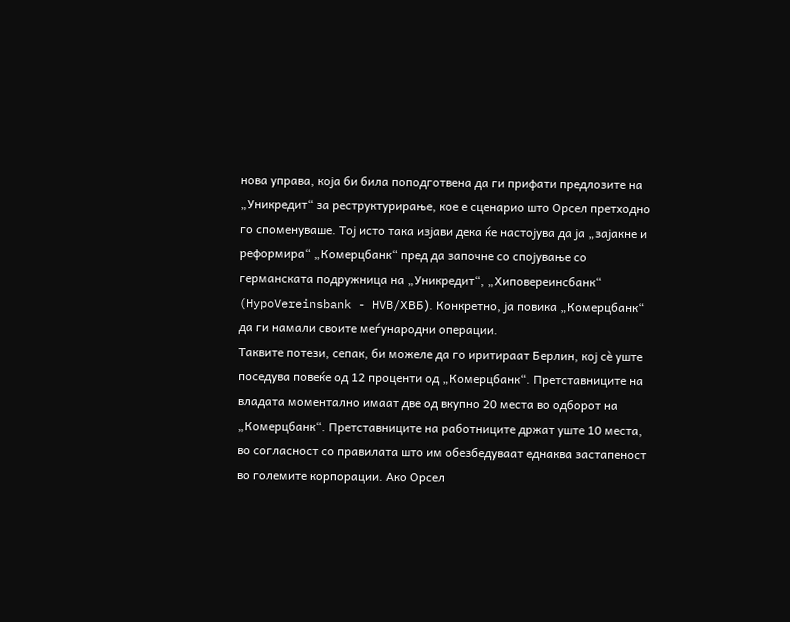нова управа, која би била поподготвена да ги прифати предлозите на „Уникредит“ за реструктурирање, кое е сценарио што Орсел претходно го споменуваше. Тој исто така изјави дека ќе настојува да ја „зајакне и реформира“ „Комерцбанк“ пред да започне со спојување со германската подружница на „Уникредит“, „Хиповереинсбанк“ (HypoVereinsbank - HVB/ХВБ). Конкретно, ја повика „Комерцбанк“ да ги намали своите меѓународни операции.
Таквите потези, сепак, би можеле да го иритираат Берлин, кој сè уште поседува повеќе од 12 проценти од „Комерцбанк“. Претставниците на владата моментално имаат две од вкупно 20 места во одборот на „Комерцбанк“. Претставниците на работниците држат уште 10 места, во согласност со правилата што им обезбедуваат еднаква застапеност во големите корпорации. Ако Орсел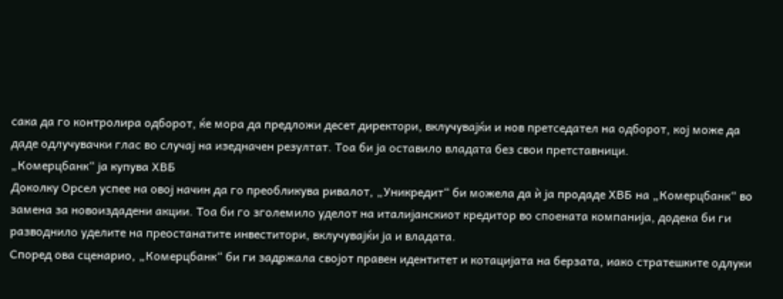сака да го контролира одборот, ќе мора да предложи десет директори, вклучувајќи и нов претседател на одборот, кој може да даде одлучувачки глас во случај на изедначен резултат. Тоа би ја оставило владата без свои претставници.
„Комерцбанк“ ја купува ХВБ
Доколку Орсел успее на овој начин да го преобликува ривалот, „Уникредит“ би можела да ѝ ја продаде ХВБ на „Комерцбанк“ во замена за новоиздадени акции. Тоа би го зголемило уделот на италијанскиот кредитор во споената компанија, додека би ги разводнило уделите на преостанатите инвеститори, вклучувајќи ја и владата.
Според ова сценарио, „Комерцбанк“ би ги задржала својот правен идентитет и котацијата на берзата, иако стратешките одлуки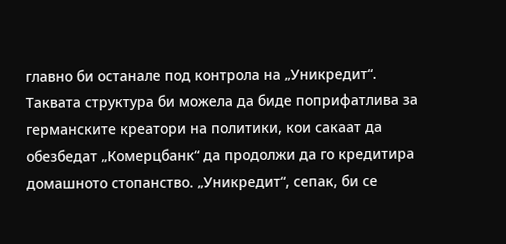главно би останале под контрола на „Уникредит“. Таквата структура би можела да биде поприфатлива за германските креатори на политики, кои сакаат да обезбедат „Комерцбанк“ да продолжи да го кредитира домашното стопанство. „Уникредит“, сепак, би се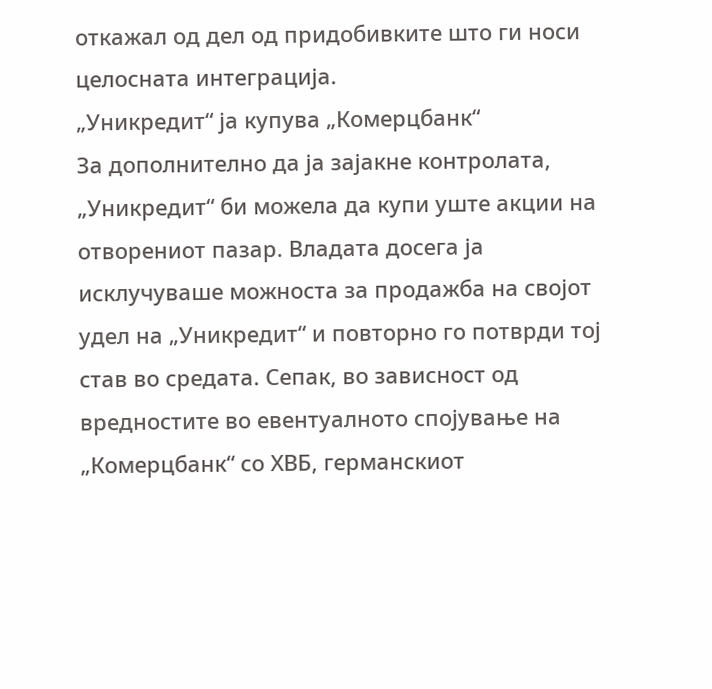откажал од дел од придобивките што ги носи целосната интеграција.
„Уникредит“ ја купува „Комерцбанк“
За дополнително да ја зајакне контролата, „Уникредит“ би можела да купи уште акции на отворениот пазар. Владата досега ја исклучуваше можноста за продажба на својот удел на „Уникредит“ и повторно го потврди тој став во средата. Сепак, во зависност од вредностите во евентуалното спојување на „Комерцбанк“ со ХВБ, германскиот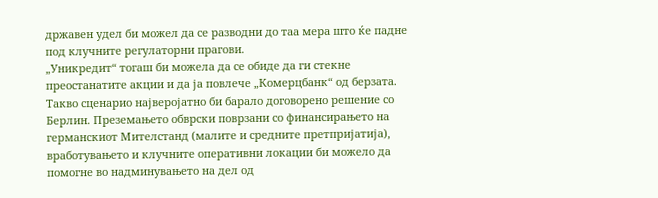државен удел би можел да се разводни до таа мера што ќе падне под клучните регулаторни прагови.
„Уникредит“ тогаш би можела да се обиде да ги стекне преостанатите акции и да ја повлече „Комерцбанк“ од берзата. Такво сценарио најверојатно би барало договорено решение со Берлин. Преземањето обврски поврзани со финансирањето на германскиот Мителстанд (малите и средните претпријатија), вработувањето и клучните оперативни локации би можело да помогне во надминувањето на дел од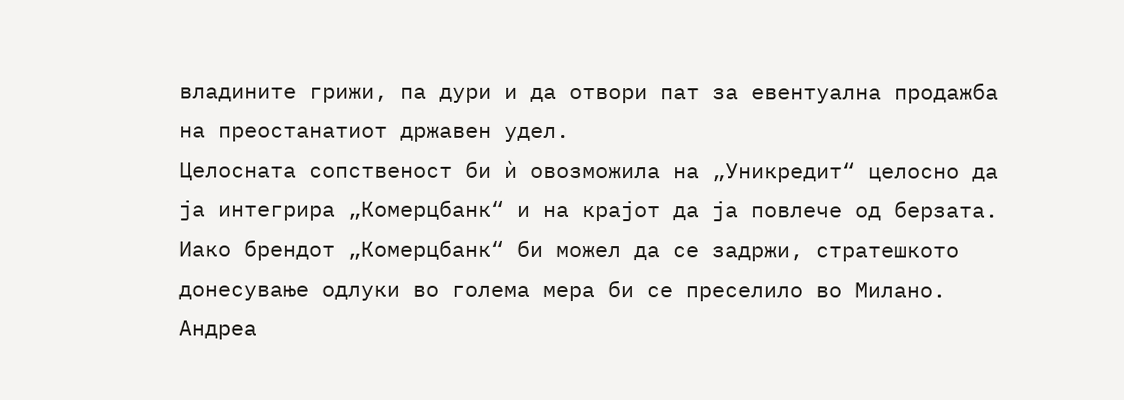владините грижи, па дури и да отвори пат за евентуална продажба на преостанатиот државен удел.
Целосната сопственост би ѝ овозможила на „Уникредит“ целосно да ја интегрира „Комерцбанк“ и на крајот да ја повлече од берзата. Иако брендот „Комерцбанк“ би можел да се задржи, стратешкото донесување одлуки во голема мера би се преселило во Милано.
Андреа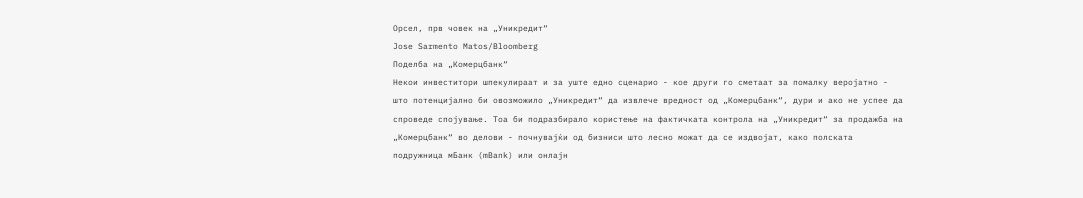Орсел, прв човек на „Уникредит“
Jose Sarmento Matos/Bloomberg
Поделба на „Комерцбанк“
Некои инвеститори шпекулираат и за уште едно сценарио - кое други го сметаат за помалку веројатно - што потенцијално би овозможило „Уникредит“ да извлече вредност од „Комерцбанк“, дури и ако не успее да спроведе спојување. Тоа би подразбирало користење на фактичката контрола на „Уникредит“ за продажба на „Комерцбанк“ во делови - почнувајќи од бизниси што лесно можат да се издвојат, како полската подружница мБанк (mBank) или онлајн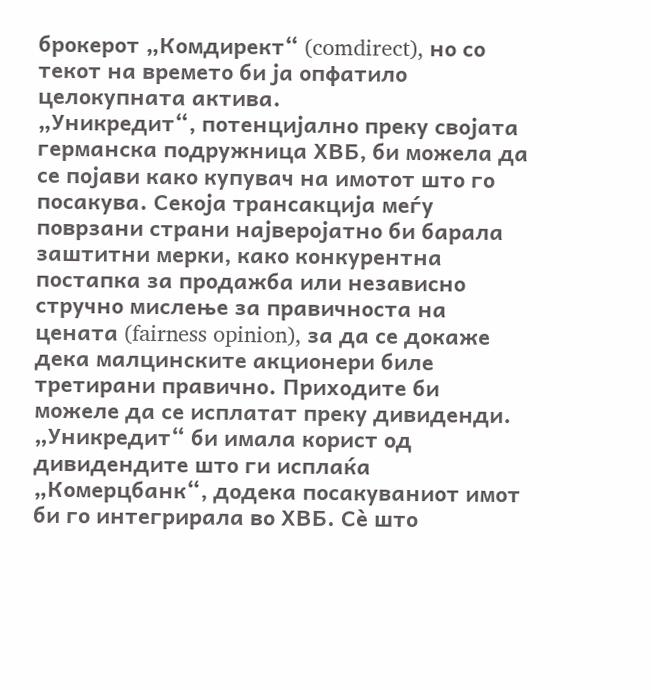брокерот „Комдирект“ (comdirect), но со текот на времето би ја опфатило целокупната актива.
„Уникредит“, потенцијално преку својата германска подружница ХВБ, би можела да се појави како купувач на имотот што го посакува. Секоја трансакција меѓу поврзани страни најверојатно би барала заштитни мерки, како конкурентна постапка за продажба или независно стручно мислење за правичноста на цената (fairness opinion), за да се докаже дека малцинските акционери биле третирани правично. Приходите би можеле да се исплатат преку дивиденди.
„Уникредит“ би имала корист од дивидендите што ги исплаќа „Комерцбанк“, додека посакуваниот имот би го интегрирала во ХВБ. Сè што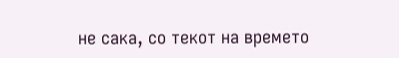не сака, со текот на времето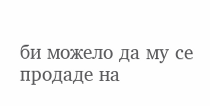би можело да му се продаде на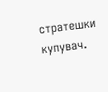стратешки купувач.